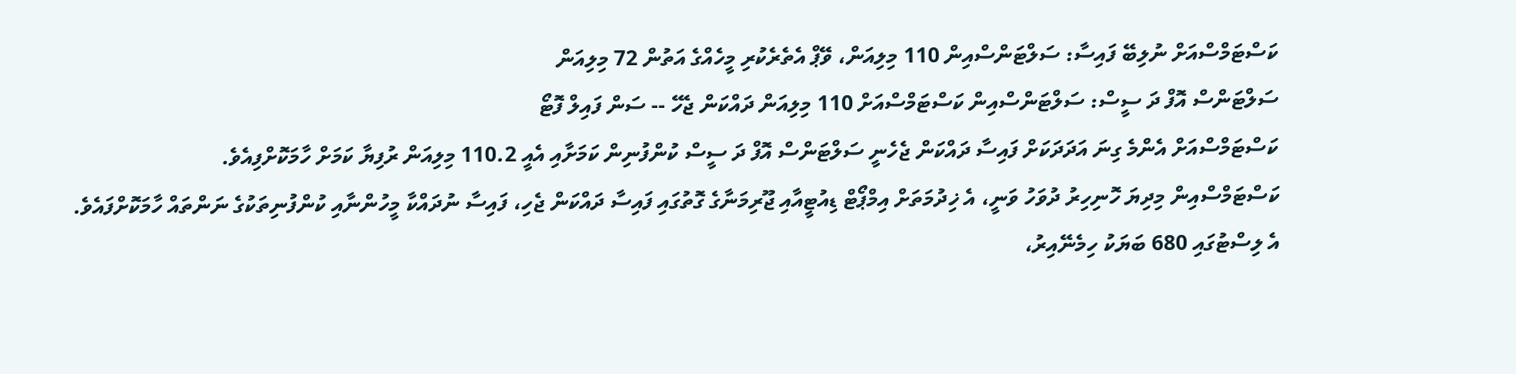ކަސްޓަމްސްއަށް ނުލިބޭ ފައިސާ: ސަލްޓަންސްއިން 110 މިލިއަން، ވޭޕް އެތެރެކުރި މީހެއްގެ އަތުން 72 މިލިއަން
ސަލްޓަންސް އޮފް ދަ ސީސް: ސަލްޓަންސްއިން ކަސްޓަމްސްއަށް 110 މިލިއަން ދައްކަން ޖެހޭ -- ސަން ފައިލް ފޮޓޯ
ކަސްޓަމްސްއަށް އެންމެ ގިނަ އަދަދަކަށް ފައިސާ ދައްކަން ޖެހެނީ ސަލްޓަންސް އޮފް ދަ ސީސް ކުންފުނިން ކަމަށާއި އެއީ 110.2 މިލިއަން ރުފިޔާ ކަމަށް ހާމަކޮށްފިއެވެ.
ކަސްޓަމްސްއިން މިދިޔަ ހޮނިހިރު ދުވަހު ވަނީ، އެ ޚިދުމަތަށް އިމްޕޯޓް ޑިއުޓީއާއި ޖޫރިމަނާގެ ގޮތުގައި ފައިސާ ދައްކަން ޖެހި، ފައިސާ ނުދައްކާ މީހުންނާއި ކުންފުނިތަކުގެ ނަންތައް ހާމަކޮށްފައެވެ.
އެ ލިސްޓުގައި 680 ބަޔަކު ހިމެނޭއިރު،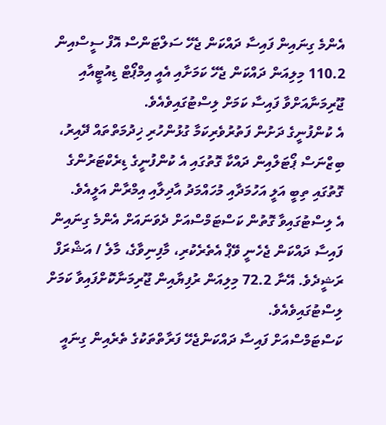އެންމެ ގިނައިން ފައިސާ ދައްކަން ޖެހޭ ސަލްޓަންސް އޮފް ސީސްއިން 110.2 މިލިއަން ދައްކަން ޖެހޭ ކަމަށާއި އެއީ އިމްޕޯޓް ޑިއުޓީއާއި ޖޫރިމަނާއަށްވާ ފައިސާ ކަމަށް ލިސްޓުގައިވެއެވެ.
އެ ކުންފުނީގެ ދަށުން ފަތުރުވެރިކަމާ ގުޅުންހުރި ޚިދުމަތްތައް ދޭއިރު، ބިޒްނަސް ޕޯޓަލްއިން ދައްކާ ގޮތުގައި އެ ކުންފުނީގެ ޑިރެކްޓަރުންގެ ގޮތުގައި ތިބީ އަލީ އަހުމަދާއި މުހައްމަދު އާދިލާއި އިމްރާން އަލީއެވެ.
އެ ލިސްޓުގައިވާ ގޮތުން ކަސްޓަމްސްއަށް ދެވަނައަށް އެންމެ ގިނައިން ފައިސާ ދައްކަން ޖެހެނީ ވޭޕް އެތެރެކުރި، މާފިނިވާގެ، މާލެ / އަޝްރަފް ރަޝީދެވެ. އޭނާ 72.2 މިލިއަން ރުފިޔާއިން ޖޫރިމަނާކޮށްފައިވާ ކަމަށް ލިސްޓުގައިވެއެވެ.
ކަސްޓަމްސްއަށް ފައިސާ ދައްކަންޖެހޭ ފަރާތްތަކުގެ ތެރެއިން ގިނައީ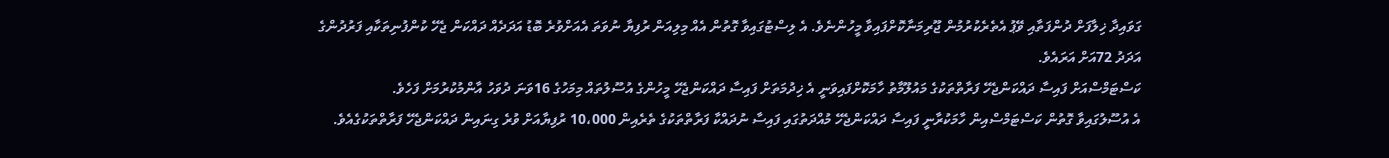ގަވައިދާ ޚިލާފަށް ދުންފަތާއި ވޭޕު އެތެރެކުރުމުން ޖޫރިމަނާކޮށްފައިވާ މީހުންނެވެ. އެ ލިސްޓުގައިވާ ގޮތުން އެއް މިލިއަން ރުފިޔާ ނުވަތަ އެއަށްވުރެ ބޮޑު އަދަދެއް ދައްކަން ޖެހޭ ކުންފުނިތަކާއި ފަރުދުންގެ އަދަދު 72އަށް އަރައެވެ.
ކަސްޓަމްސްއަށް ފައިސާ ދައްކަންޖެހޭ ފަރާތްތަކުގެ މައުލޫމާތު ހާމަކޮށްފައިވަނީ އެ ޚިދުމަތަށް ފައިސާ ދައްކަންޖެހޭ މީހުންގެ އުސޫލުތައް މިމަހުގެ 16ވަނަ ދުވަހު އާންމުކުރުމަށް ފަހެވެ.
އެ އުސޫލުގައިވާ ގޮތުން ކަސްޓަމްސްއިން ހާމަކުރާނީ ފައިސާ ދައްކަންޖެހޭ މުއްދަތުގައި ފައިސާ ނުދައްކާ ފަރާތްތަކުގެ ތެރެއިން 10،000 ރުފިޔާއަށް ވުރެ ގިނައިން ދައްކަންޖެހޭ ފަރާތްތަކުގެއެވެ.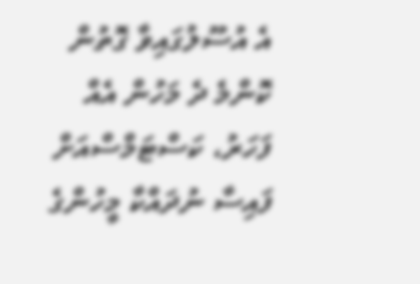އެ އުސޫލުގައިވާ ގޮތުން ކޮންމެ ދެ މަހުން އެއް ފަހަރު، ކަސްޓަމްސްއަށް ފައިސާ ނުދައްކާ މީހުންގެ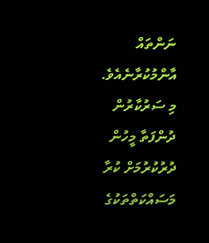ނަންތައް އާންމުކުރާނެއެވެ.
މި ސަރުކާރުން ދުންފަތާ މީހުން ދުރުކުރުމަށް ކުރާ މަސައްކަތްތަކުގެ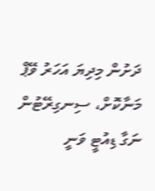ދަށުން މިދިޔަ އަހަރު ވޭޕް މަނާކޮށް، ސިނގިރޭޓުން ނަގާ ޑިއުޓީ ވަނީ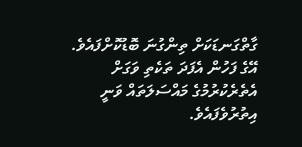ގާތްގަނޑަކަށް ތިންގުނަ ބޮޑުކޮށްފައެވެ. އޭގެ ފަހުން އެފަދަ ތަކެތި ވަގަށް އެތެރެކުރުމުގެ މައްސަލަތައް ވަނީ އިތުރުވެފައެވެ.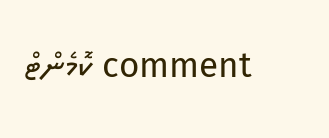comment ކޮމެންޓް